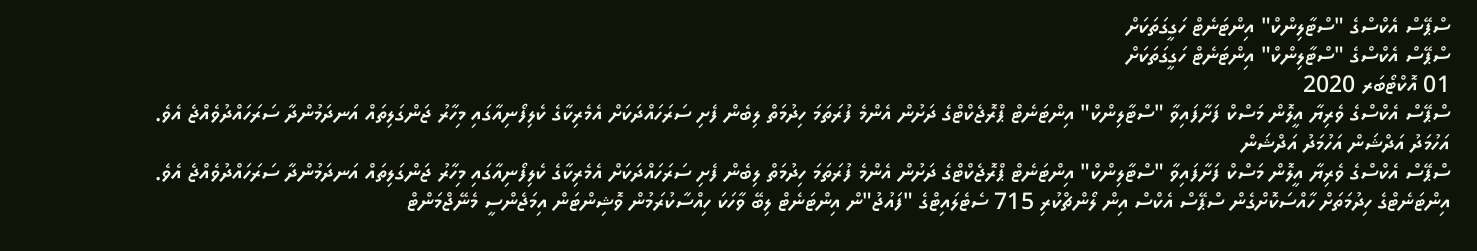ސްޕޭސް އެކްސްގެ "ސްޓާލިންކް" އިންޓަނެޓް ހަގީގަތަކަށް
ސްޕޭސް އެކްސްގެ "ސްޓާލިންކް" އިންޓަނެޓް ހަގީގަތަކަށް
01 އޮކްޓޯބަރ 2020
ސްޕޭސް އެކްސްގެ ވެރިޔާ އީލޮން މަސްކް ފަށާފައިވާ "ސްޓާލިންކް" އިންޓަނެޓް ޕްރޮޖެކްޓްގެ ދަށުން އެންމެ ފުރަތަމަ ހިދުމަތް ލިބެން ފެށި ސަރަހައްދަކަށް އެމެރިކާގެ ކެލިފޯނިއާގައި މިހާރު ޖަންގަލިތައް އަނދަމުންދާ ސަރަހައްދުވެއްޖެ އެވެ.
އަހުމަދު އަދްޝަން އަހުމަދު އަދްޝަން
ސްޕޭސް އެކްސްގެ ވެރިޔާ އީލޮން މަސްކް ފަށާފައިވާ "ސްޓާލިންކް" އިންޓަނެޓް ޕްރޮޖެކްޓްގެ ދަށުން އެންމެ ފުރަތަމަ ހިދުމަތް ލިބެން ފެށި ސަރަހައްދަކަށް އެމެރިކާގެ ކެލިފޯނިއާގައި މިހާރު ޖަންގަލިތައް އަނދަމުންދާ ސަރަހައްދުވެއްޖެ އެވެ.
އިންޓަނެޓްގެ ހިދުމަތަށް ހާއްސަކޮށްގެން ސްޕޭސް އެކްސް އިން ލޯންޗްކުރި 715 ސެޓެލައިޓްގެ "ފައުޖު"ން އިންޓަނެޓް ލިބޭ ވާހަކަ ހިއްސާކުރަމުން ވޮޝިންޓަން އިމަޖެންސީ މެނޭޖްމަންޓް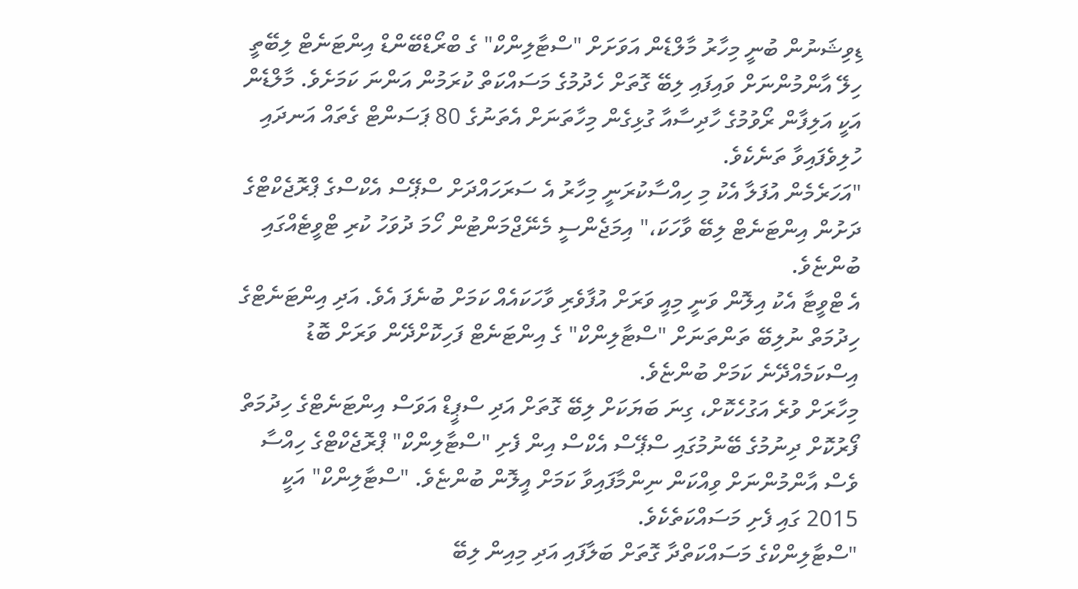ޑިވިޝަނުން ބުނީ މިހާރު މާލްޑެން އަވަށަށް "ސްޓާލިންކް" ގެ ބްރޯޑްބޭންޑް އިންޓަނެޓް ލިބޭތީ ހިލޭ އާންމުންނަށް ވައިފައި ލިބޭ ގޮތަށް ހެދުމުގެ މަސައްކަތް ކުރަމުން އަންނަ ކަމަށެވެ. މާލްޑެން އަކީ އަލިފާން ރޯވުމުގެ ހާދިސާއާ ގުޅިގެން މިހާތަނަށް އެތަނުގެ 80 ޕަސަންޓް ގެތައް އަނދައި ހުލިވެފައިވާ ތަނެކެވެ.
"އަހަރެމެން އުފަލާ އެކު މި ހިއްސާކުރަނީ މިހާރު އެ ސަރަހައްދަށް ސްޕޭސް އެކްސްގެ ޕްރޮޖެކްޓްގެ ދަށުން އިންޓަނެޓް ލިބޭ ވާހަކަ،" އިމަޖެންސީ މެނޭޖްމަންޓުން ހޯމަ ދުވަހު ކުރި ޓްވީޓެއްގައި ބުންޏެވެ.
އެ ޓްވީޓާ އެކު އިލޮން ވަނީ މިއީ ވަރަށް އުފާވެރި ވާހަކައެއް ކަމަށް ބުނެފަ އެވެ. އަދި އިންޓަނެޓްގެ ހިދުމަތް ނުލިބޭ ތަންތަނަށް "ސްޓާލިންކް" ގެ އިންޓަނެޓް ފަހިކޮށްދޭން ވަރަށް ބޮޑު އިސްކަމެއްދޭނެ ކަމަށް ބުންޏެވެ.
މިހާރަށް ވުރެ އަގުހެކޮށް، ގިނަ ބަޔަކަށް ލިބޭ ގޮތަށް އަދި ސްޕީޑް އަވަސް އިންޓަނެޓްގެ ހިދުމަތް ފޯރުކޮށް ދިނުމުގެ ބޭނުމުގައި ސްޕޭސް އެކްސް އިން ފެށި "ސްޓާލިންކް" ޕްރޮޖެކްޓްގެ ހިއްސާ ވެސް އާންމުންނަށް ވިއްކަން ނިންމާފައިވާ ކަމަށް އީލޮން ބުންޏެވެ. "ސްޓާލިންކް" އަކީ 2015 ގައި ފެށި މަސައްކަތެކެވެ.
"ސްޓާލިންކްގެ މަސައްކަތްދާ ގޮތަށް ބަލާފައި އަދި މިއިން ލިބޭ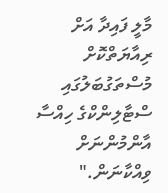މާލީ ފައިދާ އަށް ރިއާޔަތްކޮށް މުސްތަގުބަލުގައި ސްޓާލިންކްގެ ހިއްސާ އާންމުންނަށް ވިއްކާނަން."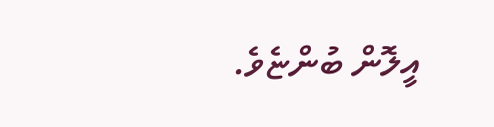އީލޮން ބުންޏެވެ.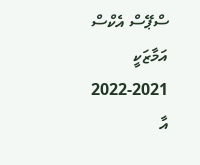ސްޕޭސް އެކްސް އަމާޒަކީ 2021-2022 އާ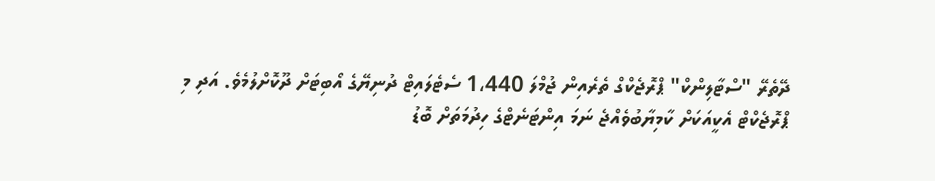ދޭތެރޭ "ސްޓާލިންކް" ޕްރޮޖެކްގް ތެރެއިން ޖުމްލަ 1،440 ސެޓެލައިޓް ދުނިޔޭގެ އޯބިޓަށް ދޫކޮށްލުމެވެ. އަދި މި ޕްރޮޖެކްޓް އެކީއަކަށް ކާމިޔާބުވެއްޖެ ނަމަ އިންޓަނެޓްގެ ހިދުމަތަށް ބޮޑު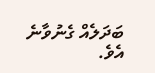ބަދަލެއް ގެނުވާނެ އެވެ.